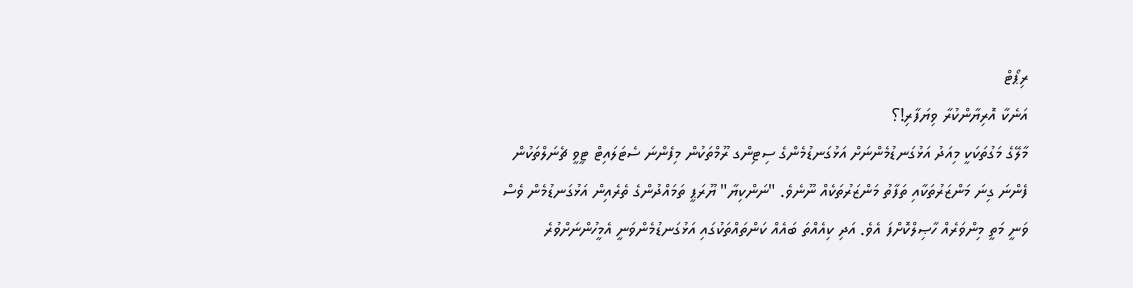ރިޕޯޓް
އަނެކާ އޮރިޔާންކުރާ ވިޔަފާރި!؟
މާލޭގެ މަގުތަކަކީ މިއަދު އަޅުގަނޑުމެންނަށް އަޅުގަނޑުމެންގެ ސިޓިންގ ރޫމްތަކުން މިފެންނަ ސެޓަލައިޓް ޓީވީ ޗެނަލްތަކުން ފެންނަ ގިނަ މަންޒަރުތަކާއި ތަފާތު މަންޒަރުތަކެއް ނޫނެވެ. "ނަންކިޔާ" ޔޫރަޕީ ތަމައްދުންގެ ތެރެއިން އަޅުގަނޑުމެން ވެސް ވަނީ މަތީ މިންވަރެއް ހާޞިލްކޮށްފަ އެވެ. އަދި ކިއެއްތަ ބައެއް ކަންތައްތަކުގައި އަޅުގަނޑުމެންވަނީ އެމީހުންނަށްވުރެ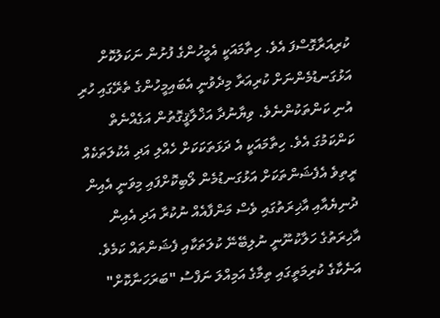ކުރިއަރާގޮސްފަ އެވެ. ހިތާމައަކީ އެމީހުންގެ ފުށުން ނަކަލުކޮށް އަޅުގަނޑުމެންނަށް ކުރިއަރާ މިދެވުނީ އެބައިމީހުންގެ ތެރޭގައި ހުރި އުނި ކަންތަކުންނެވެ. ވިޔާނުދާ އަޚްލާޤީގޮތުން އަގެއްނެތް ކަންކަމުގަ އެވެ. ހިތާމައަކީ އެ ދަޅަތަކަކަށް ހެއްލި އަދި އެކުލަތަކެއް ރީތިވެ އެފެޝަންތަކަށް އަޅުގަނޑުމެން ލޯބިކޮށްފައި މިވަނީ އެއިން ދުނިޔެއާއި އާޚިރަތުގައި ވެސް މަންފާއެއް ނުކުރާ އަދި އެއިން އާޚިރަތުގެ ހަލާކުނޫނީ ނުލިބޭނޭ ކުލަތަކާއި ފެޝަންތައް ކަމެވެ. އަނެކާގެ ކުރިމަތީގައި ތިމާގެ އަމިއްލަ ނަފްސު "ބަރަހަނާކޮށް"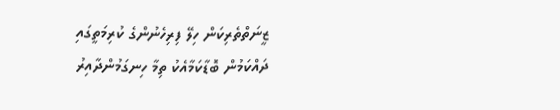ޒީނަތްތެރިކަން ހިލޭ ފިރިހެނުންގެ ކުރިމަތީގައި ދައްކަމުން ބޮޑާކަމާއެކު ތިމާ ހިނގަމުންދާއިރު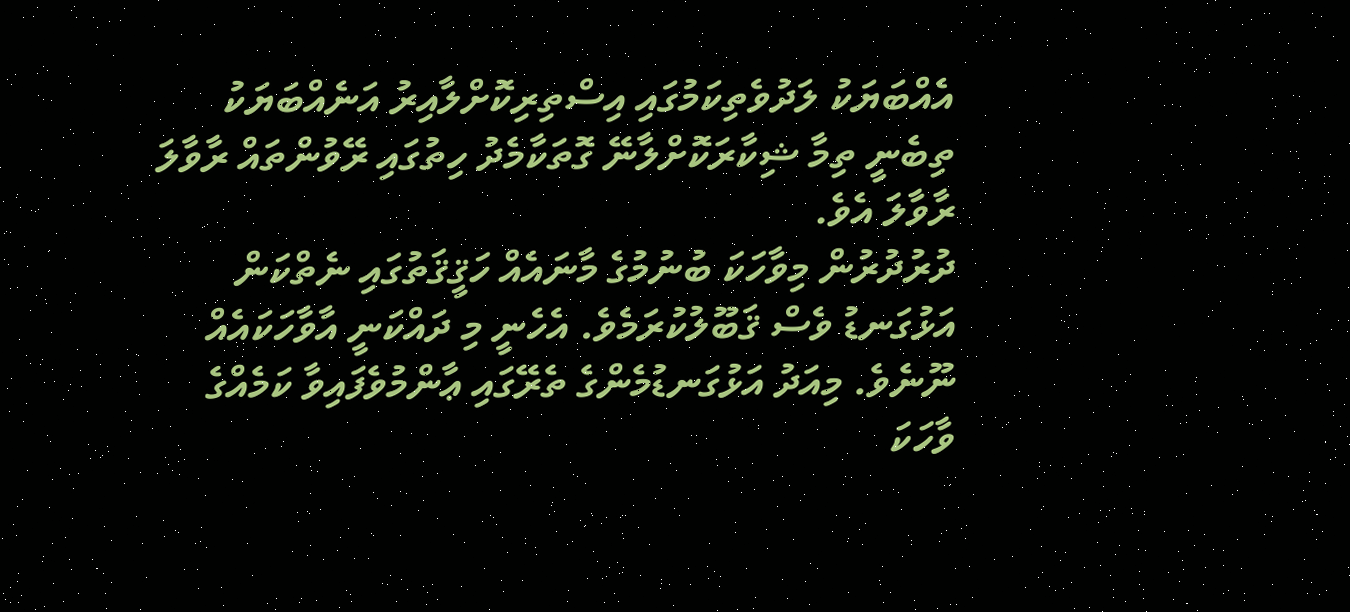އެއްބަޔަކު ލަދުވެތިކަމުގައި އިސްތިރިކޮށްލާއިރު އަނެއްބަޔަކު ތިބެނީ ތިމާ ޝިކާރަކޮށްލާނޭ ގޮތަކާމެދު ހިތުގައި ރޭވުންތައް ރާވާލަ ރާވާލަ އެވެ.
ދުރުދުރުން މިވާހަކަ ބުނުމުގެ މާނައެއް ހަޤީޤަތުގައި ނެތްކަން އަޅުގަނޑު ވެސް ޤަބޫލުކުރަމެވެ. އެހެނީ މި ދައްކަނީ އާވާހަކައެއް ނޫނެވެ. މިއަދު އަޅުގަނޑުމެންގެ ތެރޭގައި ޢާންމުވެފައިވާ ކަމެއްގެ ވާހަކަ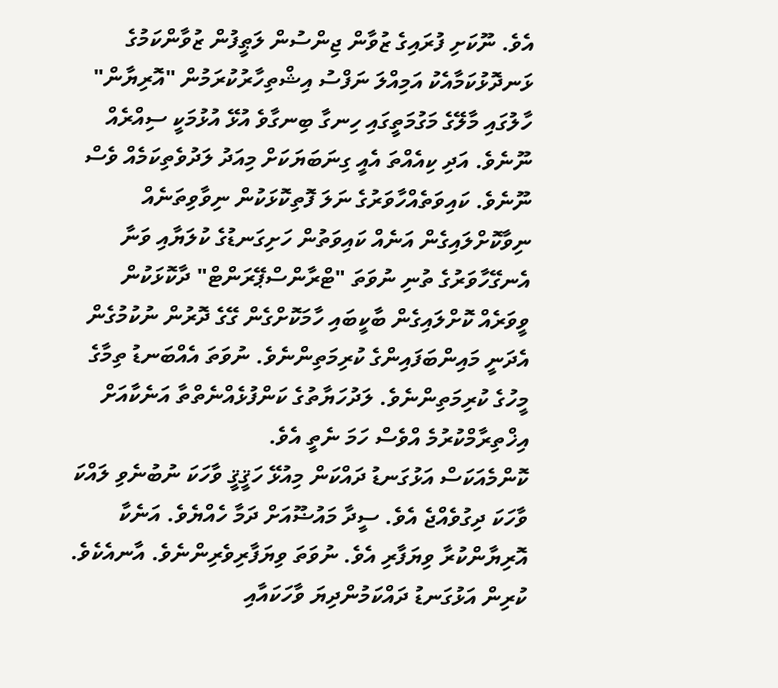އެވެ. ނޫކަށި ފުރައިގެ ޒުވާން ޖިންސުން ލަޠީފުން ޒުވާންކަމުގެ ޅަނދޮޅުކަމާއެކު އަމިއްލަ ނަފްސު އިޝްތިހާރުކުރަމުން "އޮރިޔާން" ހާލުގައި މާލޭގެ މަގުމަތީގައި ހިނގާ ބިނގާވެ އުޅޭ އުޅުމަކީ ސިއްރެއް ނޫނެވެ. އަދި ކިއެއްތަ އެއީ ގިނަބަޔަކަށް މިއަދު ލަދުވެތިކަމެއް ވެސް ނޫނެވެ. ކައިވަތެއްހާވަރުގެ ނަލަ ފޮތިކޮޅަކުން ނިވާވިތަނެއް ނިވާކޮށްލައިގެން އަނެއް ކައިވަތުން ހަށިގަނޑުގެ ކުލަޔާއި ވަނާ އެނގޭހާވަރުގެ ތުނި ނުވަތަ "ޓްރާންސްޕޭރަންޓް" ދާކޮޅަކުން ވީވަރެއް ކޮށްލައިގެން ބާކީބައި ހާމަކޮށްގެން ގޭގެ ދޮރުން ނުކުމުގެން އެދަނީ މައިންބަފައިންގެ ކުރިމަތިންނެވެ. ނުވަތަ އެއްބަނޑު ތިމާގެ މީހުގެ ކުރިމަތިންނެވެ. ލަދުހަޔާތުގެ ކަންފުޅެއްނެތްތާ އަނެކާއަށް އިޚްތިރާމްކުރުމެ އްވެސް ހަމަ ނެތީ އެވެ.
ކޮންމެއަކަސް އަޅުގަނޑު ދައްކަން މިއުޅޭ ހަޤީޤީ ވާހަކަ ނުބުނެވި ލައްކަ ވާހަކަ ދިގުވެއްޖެ އެވެ. ސީދާ މައުޟޫއަށް ދަމާ ހެއްޔެވެ. އަނެކާ އޮރިޔާންކުރާ ވިޔަފާރި އެވެ. ނުވަތަ ވިޔަފާރިވެރިންނެވެ. އާނއެކެވެ. ކުރިން އަޅުގަނޑު ދައްކަމުންދިޔަ ވާހަކައާއި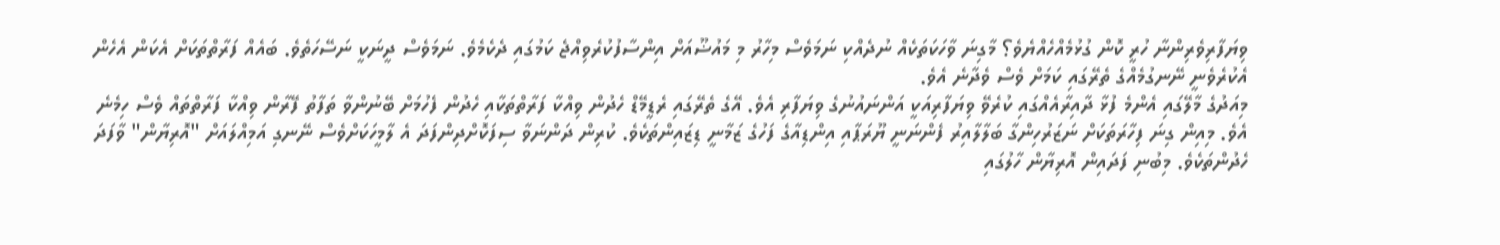ވިޔަފާރިވެރިންނާ ހުރީ ކޮން ގުޅުމެއްހެއްޔެވެ؟ މާގިނަ ވާހަކަތަކެއް ނުދެއްކި ނަމަވެސް މިހާރު މި މައުޟޫއަށް އިންސާފުކުރެވިއްޖެ ކަމުގައި ދެކެމެވެ. ނަމަވެސް ދީނަކީ ނަސޭހަތެވެ. ބައެއް ފަރާތްތަކަށް އެކަން އެހެން އެކުރެވެނީ ނޭނގުމެއްގެ ތެރޭގައި ކަމަށް ވެސް ވެދާނެ އެވެ.
މިއަދުގެ މާލޭގައި އެންމެ ފުޅާ ދާއިރާއެއްގައި ކުރެވޭ ވިޔަފާރިއަކީ އަންނައުނުގެ ވިޔަފާރި އެވެ. އޭގެ ތެރޭގައި ރެޑީމޭޑް ހެދުން ވިއްކާ ފަރާތްތަކާއި ހެދުން ފެހުމަށް ބޭނުންވާ ތަފާތު ފޭރާން ވިއްކާ ފަރާތްތައް ވެސް ހިމެނެ އެވެ. މިއިން ގިނަ ފިހާރަތަކަށް ނަޒަރުހިންގާ ބަލާލާއިރު ފެންނަނީ ޔޫރަޕާއި އިންޑިއާގެ ފަހުގެ ޒަމާނީ ޑިޒައިންތަކެވެ. ކުރިން ދަންނަވާ ސިފަކޮށްދިންފަދަ އެ ލާމީހަކަށްވެސް ނޭނގި އަމިއްލައަށް "އޮރިޔާން" ވާފަދަ ހެދުންތަކެވެ. މިބުނި ފަދައިން އޮރިޔާން ހާލުގައި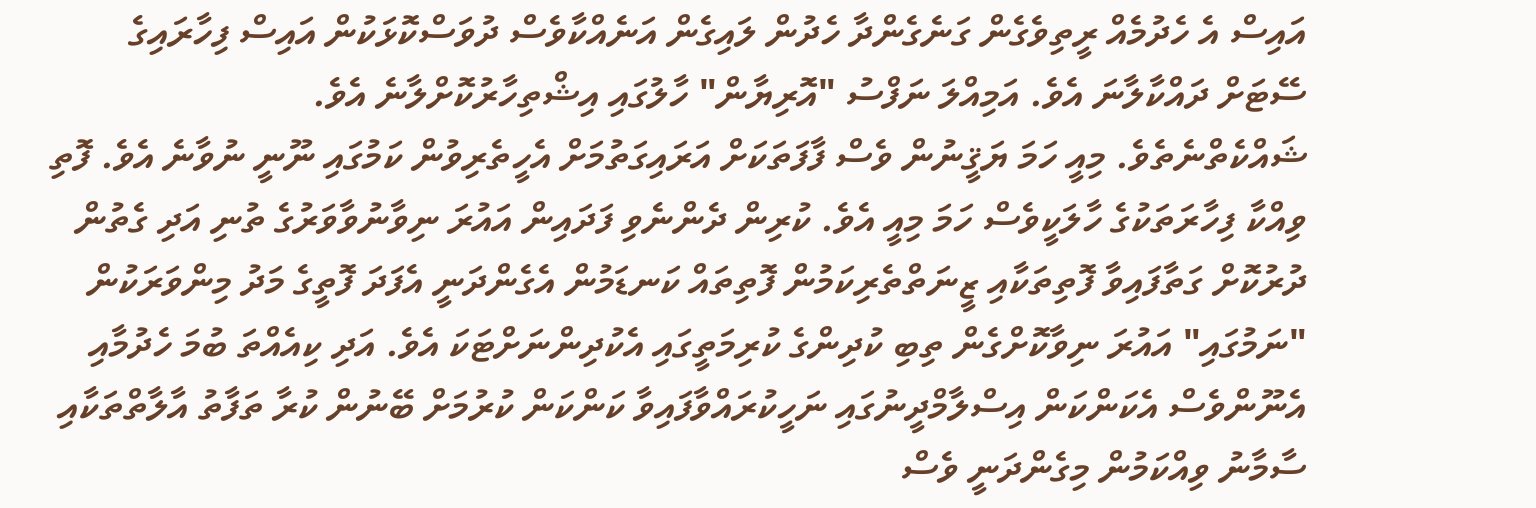އައިސް އެ ހެދުމެއް ރީތިވެގެން ގަނެގެންދާ ހެދުން ލައިގެން އަނެއްކާވެސް ދުވަސްކޮޅަކުން އައިސް ފިހާރައިގެ ސޭޓަށް ދައްކާލާނަ އެވެ. އަމިއްލަ ނަފްސު "އޮރިޔާން" ހާލުގައި އިޝްތިހާރުކޮށްލާނެ އެވެ.
ޝައްކެތްނެތެވެ. މިއީ ހަމަ ޔަޤީނުން ވެސް ފާފަތަކަށް އަރައިގަތުމަށް އެހީތެރިވުން ކަމުގައި ނޫނީ ނުވާނެ އެވެ. ފޮތި ވިއްކާ ފިހާރަތަކުގެ ހާލަކީވެސް ހަމަ މިއީ އެވެ. ކުރިން ދެންނެވި ފަދައިން އައުރަ ނިވާނުވާވަރުގެ ތުނި އަދި ގެތުން ދުރުކޮށް ގަތާފައިވާ ފޮތިތަކާއި ޒީނަތްތެރިކަމުން ފޮތިތައް ކަނޑަމުން އެގެންދަނީ އެފަދަ ފޮތީގެ މަދު މިންވަރަކުން "ނަމުގައި" އައުރަ ނިވާކޮށްގެން ތިބި ކުދިންގެ ކުރިމަތީގައި އެކުދިންނަށްޓަކަ އެވެ. އަދި ކިއެއްތަ ބުމަ ހެދުމާއި އެނޫންވެސް އެކަންކަން އިސްލާމްދީނުގައި ނަހީކުރައްވާފައިވާ ކަންކަން ކުރުމަށް ބޭނުން ކުރާ ތަފާތު އާލާތްތަކާއި ސާމާނު ވިއްކަމުން މިގެންދަނީ ވެސް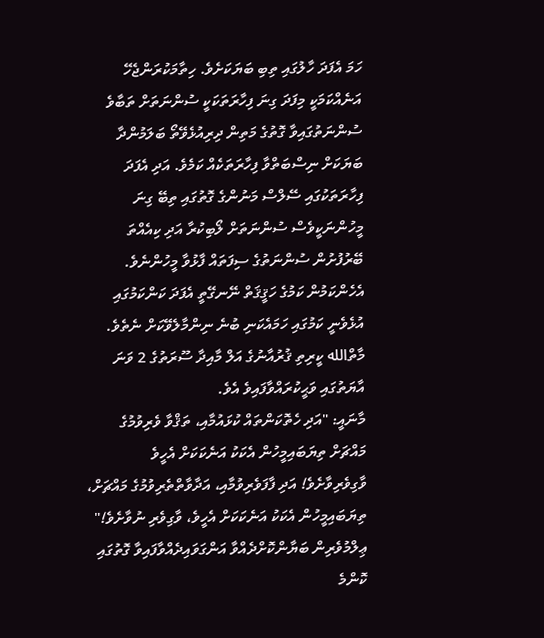ހަމަ އެފަދަ ހާލުގައި ތިބި ބަޔަކަށެވެ. ހިތާމަކުރަންޖެހޭ އަނެއްކަމަކީ މިފަދަ ގިނަ ފިހާރަތަކަކީ ސުންނަތަށް ތަބާވެ ސުންނަތުގައިވާ ގޮތުގެ މަތިން ދިރިއުޅެވޭތޯ ބަލަމުންދާ ބަޔަކަށް ނިސްބަތްވާ ފިހާރަތަކެއް ކަމެވެ. އަދި އެފަދަ ފިހާރަތަކުގައި ސޭލްސް މަނުންގެ ގޮތުގައި ތިބޭ ގިނަ މީހުންނަކީވެސް ސުންނަތަށް ލޯބިކުރާ އަދި ކިއެއްތަ ބޭރުފުށުން ސުންނަތުގެ ސިފަތައް ފާޅުވާ މީހުންނެވެ. އެހެންކަމުން ކަމުގެ ހަޤީޤަތް ނޭނގޭތީ އެފަދަ ކަންކަމުގައި އުޅެވެނީ ކަމުގައި ހަމައެކަނި ބުނެ ނިންމާލެވޭކަށް ނެތެވެ.
މާތްالله ކީރިތި ޤުރުއާނުގެ އަލް މާއިދާ ސޫރަތުގެ 2 ވަނަ އާޔަތުގައި ވަޙީކުރައްވާފައިވެ އެވެ.
މާނައީ: "އަދި ހެތޮކަންތައް ކުޅައުމާއި، ތަޤްވާ ވެރިވުމުގެ މައްޗަށް ތިޔަބައިމީހުން އެކަކު އަނެކަކަށް އެހީވެ ވާގިވެރިވާށެވެ! އަދި ފާފަވެރިވުމާއި، އަދާވާތްތެރިވުމުގެ މައްޗަށް، ތިޔަބައިމީހުން އެކަކު އަނެކަކަށް އެހީވެ، ވާގިވެރި ނުވާށެވެ!"
ޢިލްމުވެރިން ބަޔާންކޮށްދެއްވާ އަންގަވައިދެއްވާފައިވާ ގޮތުގައި ކޮންމެ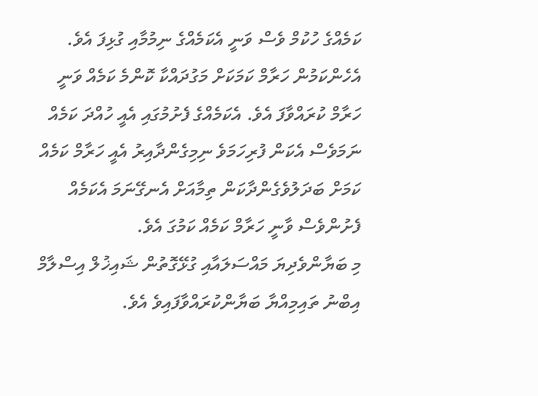ކަމެއްގެ ހުކުމް ވެސް ވަނީ އެކަމެއްގެ ނިމުމާއި ގުޅިފަ އެވެ. އެހެންކަމުން ހަރާމް ކަމަކަށް މަގުދައްކާ ކޮންމެ ކަމެއް ވަނީ ހަރާމް ކުރައްވާފަ އެވެ. އެކަމެއްގެ ފެށުމުގައި އެއީ ހުއްދަ ކަމެއް ނަމަވެސް އެކަން ފުރިހަމަވެ ނިމިގެންދާއިރު އެއީ ހަރާމް ކަމެއް ކަމަށް ބަދަލުވެގެންދާކަން ތިމާއަށް އެނގޭނަމަ އެކަމެއް ފެށުންވެސް ވާނީ ހަރާމް ކަމެއް ކަމުގަ އެވެ.
މި ބަޔާންވެދިޔަ މައްސަލައާއި ގުޅޭގޮތުން ޝައިޚުލް އިސްލާމް އިބްނު ތައިމިއްޔާ ބަޔާންކުރައްވާފައިވެ އެވެ.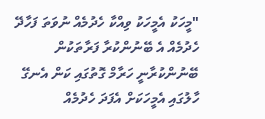"މީހަކު އެމީހަކު ވިއްކާ ހެދުމެއް ނުވަތަ ފަހާދޭ ހެދުމެއް އެ ބޭނުންކުރާ ފަރާތަކުން ބޭނުންކުރާނީ ހަރާމް ގޮތުގައި ކަން އެނގޭ ހާލުގައި އެމީހަކަށް އެފަދަ ހެދުމެއް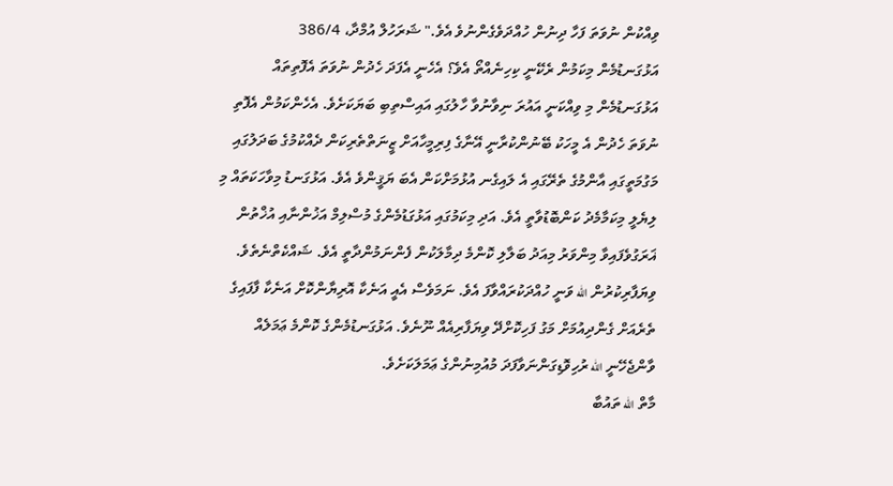ވިއްކުން ނުވަތަ ފަހާ ދިނުން ހުއްދަވެގެންނުވެ އެވެ." ޝަރަހުލް އުމްދާ، 386/4
އަޅުގަނޑުމެން މިކަމުން ރެކޭނީ ކިހިނެއްތޯ އެވެ؟ އެހެނީ އެފަދަ ހެދުން ނުވަތަ އެފޮތިތައް އަޅުގަނޑުމެން މި ވިއްކަނީ އައުރަ ނިވާނުވާ ހާލުގައި އައިސްތިބި ބަޔަކަށެވެ. އެހެންކަމުން އެފޮތި ނުވަތަ ހެދުން އެ މީހަކު ބޭނުންކުރާނީ އޭނާގެ ފިރިމީހާއަށް ޒީނަތްތެރިކަން ދެއްކުމުގެ ބަދަލުގައި މަގުމަތީގައި އާންމުގެ ތެރޭގައި އެ ލައިގެނ އުޅުމަށްކަން އެބަ ޔަޤީންވެ އެވެ. އަޅުގަނޑު މިވާހަކަތައް މި ލިޔެލީ މިކަމާމެދު ކަންބޮޑުވާތީ އެވެ. އަދި މިކަމުގައި އަޅުގަޑުމެންގެ މުސްލިމް އަޚުންނާއި އުޚްތުން ޣަރަގުވެފައިވާ މިންވަރު މިއަދު ބަލާލި ކޮންމެ ދިމާލަކުން ފެންނަމުންދާތީ އެވެ. ޝައްކެތްނެތެވެ. ވިޔަފާރިކުރުން الله ވަނީ ހުއްދަކުރައްވާފަ އެވެ. ނަމަވެސް އެއީ އަނެކާ އޮރިޔާންކޮށް އަނެކާ ފާފައިގެ ތެރެއަށް ގެންދިއުމަށް މަގު ފަހިކޮށްދޭ ވިޔަފާރިއެއް ނޫނެވެ. އަޅުގަނޑުމެންގެ ކޮންމެ ޢަމަލެއް ވާންޖެހޭނީ الله ރުހިވޮޑިގަންނަވާފަދަ މުއުމިނުންގެ ޢަމަލަކަށެވެ.
މާތް الله ތައުބާ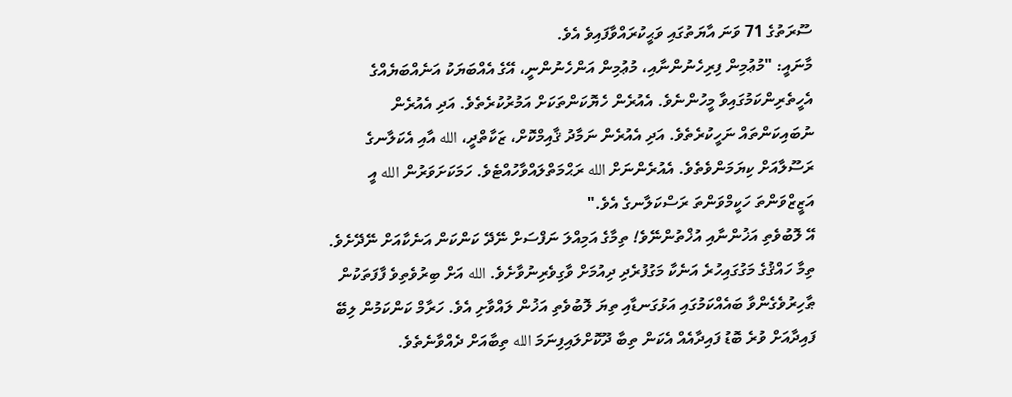ސޫރަތުގެ 71 ވަނަ އާޔަތުގައި ވަޙީކުރައްވާފައިވެ އެވެ.
މާނައީ: "މުޢުމިން ފިރިހެނުންނާއި، މުޢުމިން އަންހެނުންނީ، އޭގެ އެއްބަޔަކު އަނެއްބަޔެއްގެ އެހީތެރިންކަމުގައިވާ މީހުންނެވެ. އެއުރެން ހެޔޮކަންތަކަށް އަމުރުކުރެތެވެ. އަދި އެއުރެން ނުބައިކަންތައް ނަހީކުރެތެވެ. އަދި އެއުރެން ނަމާދު ޤާއިމްކޮށް، ޒަކާތްދީ، الله އާއި އެކަލާނގެ ރަސޫލާއަށް ކިޔަމަންވެތެވެ. އެއުރެންނަށް الله ރަޙްމަތްލައްވާހުއްޓެވެ. ހަމަކަށަވަރުން الله އީ އަޒީޒްވަންތަ ހަކީމްވަންތަ ރަސްކަލާނގެ އެވެ."
އޭ ލޮބުވެތި އަޚުންނާއި އުޚްތުންނޭވެ! ތިމާގެ އަމިއްލަ ނަފްސަށް ނޭދޭ ކަންކަން އަނެކާއަށް ނޭދޭށެވެ. ތިމާ ހައްޤުގެ މަގުގައިހުރެ އަނެކާ މަގުފުރެދި ދިއުމަށް ވާގިވެރިނުވާށެވެ. الله އަށް ބިރުވެތިވެ ފާފަތަކުން ޠާހިރުވެގެންވާ ބައެއްކަމުގައި އަޅުގަނޑާއި ތިޔަ ލޮބުވެތި އަޚުން ލައްވާށި އެވެ. ހަރާމް ކަންކަމުން ލިބޭ ފައިދާއަށް ވުރެ ބޮޑު ފައިދާއެއް އެކަން ތިބާ ދޫކޮށްލައިފިނަމަ الله ތިބާއަށް ދެއްވާނެތެވެ.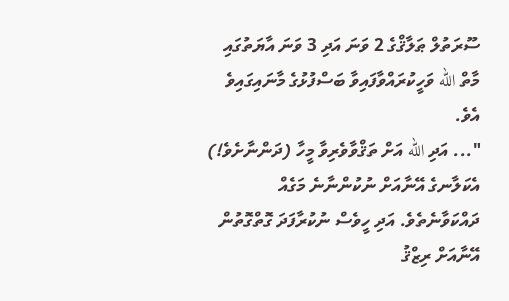ސޫރަތުލް ޠަލާޤްގެ 2 ވަނަ އަދި 3 ވަނަ އާޔަތުގައި މާތް الله ވަހީކުރައްވާފައިވާ ބަސްފުޅުގެ މާނައިގައިވެ އެވެ.
"... އަދި الله އަށް ތަޤްވާވެރިވާ މީހާ (ދަންނާށެވެ!) އެކަލާނގެ އޭނާއަށް ނުކުންނާނެ މަގެއް ދައްކަވާނެތެވެ. އަދި ހީވެސް ނުކުރާފަދަ ގޮތްގޮތުން އޭނާއަށް ރިޒްޤު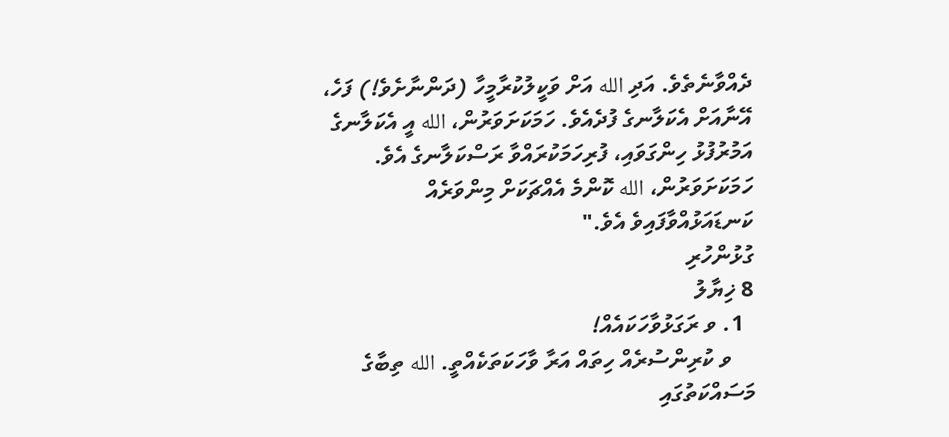ދެއްވާނެތެވެ. އަދި الله އަށް ވަކީލުކުރާމީހާ (ދަންނާށެވެ!) ފަހެ، އޭނާއަށް އެކަލާނގެ ފުދެއެވެ. ހަމަކަށަވަރުން، الله އީ އެކަލާނގެ އަމުރުފުޅު ހިންގަވައި، ފުރިހަމަކުރައްވާ ރަސްކަލާނގެ އެވެ. ހަމަކަށަވަރުން، الله ކޮންމެ އެއްޗަކަށް މިންވަރެއް ކަނޑައަޅުއްވާފައިވެ އެވެ."
ގުޅުންހުރި
8 ޚިޔާލު
  1. ވ ރަގަޅުވާހަކައެއް!
    ވ ކުރިންސުރެއް ހިތައް އަރާ ވާހަކަތަކެއްތީ. الله ތިބާގެ މަސައްކަތުގައި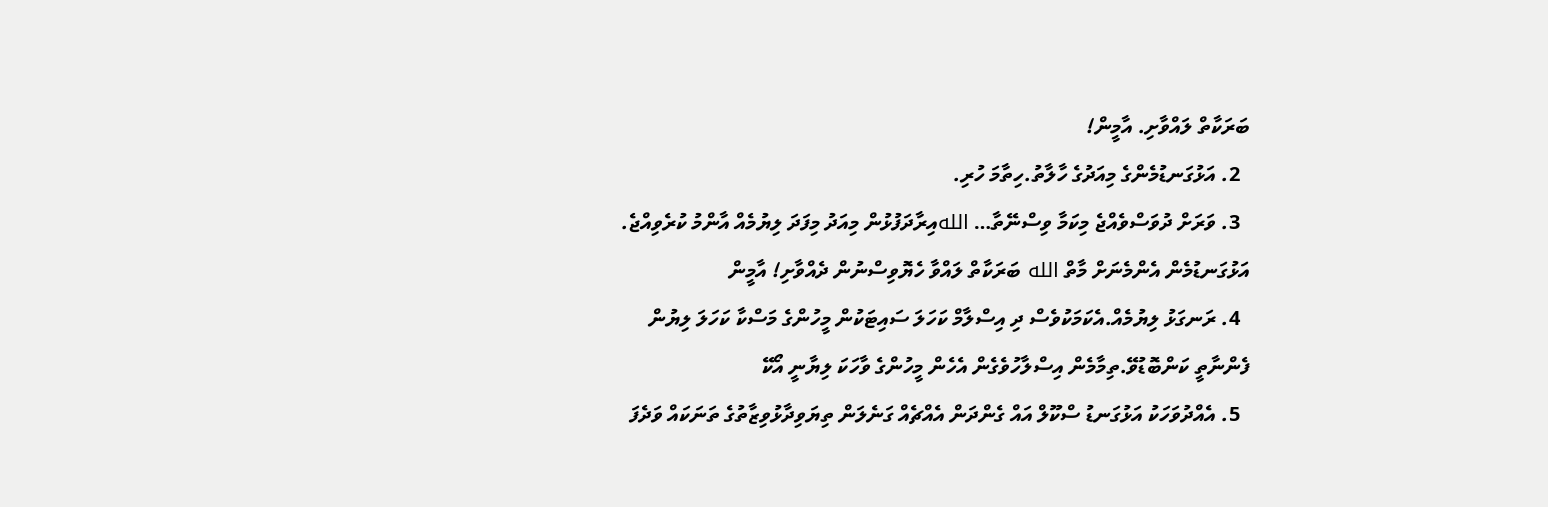ބަރަކާތް ލައްވާށި. އާމީން!
  2. އަޅުގަނޑުމެންގެ މިއަދުގެ ހާލާތު.ހިތާމަ ހުރި.
  3. ވަރަށް ދުވަސްވެއްޖެ މިކަމާ ވިސްނޭތާ… اللهއިރާދަފުޅުން މިއަދު މިފަދަ ލިޔުމެއް އާންމު ކުރެވިއްޖެ. އަޅުގަނޑުމެން އެންމެނަށް މާތް الله ބަރަކާތް ލައްވާ ހެޔޮވިސްނުން ދެއްވާށި! އާމީން
  4. ރަނގަޅު ލިޔުމެއް.އެކަމަކުވެސް ދި އިސްލާމް ކަހަލަ ސައިޓަކުން މީހުންގެ މަސްކާ ކަހަލަ ލިޔުން ފެންނާތީ ކަންބޮޑުވޭ.ތިމާމެން އިސްލާހުވެގެން އެހެން މީހުންގެ ވާހަކަ ލިޔާނީ އޯކޭ
  5. އެއްދުވަހަކު އަޅުގަނޑު ސްކޫލް އައް ގެންދަން އެއްޗެއް ގަނެލަން ތިޔަވިދާޅުވިޒާތުގެ ތަނަކައް ވަދެފަ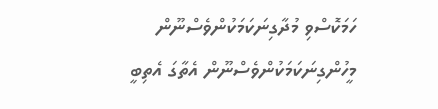ހަމަކޮސްވި މުދާގިނަކަމަކުންވެސްނޫން މީހުންގިނަކަމަކުންވެސްނޫން އެތާގަ އެތިބީ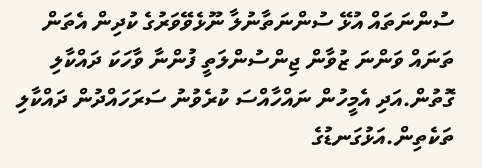ސުންނަތައް އުޅޭ ސުންނަތާނުލާ ނޫޅެވޭވަރުގެ ކުދިން އެތަން ތަނައް ވަންނަ ޒުވާން ޖިންސުންލަތީ ފުންނާ ވާހަކަ ދައްކާލި ގޮތުން.އަދި އެމީހުން ނައްހާއްސަ ކުރެވުނު ސަރަހައްދުން ދައްކާލި ތަކެތިން.އަޅުގަނޑުގެ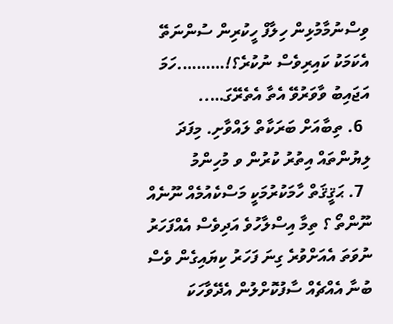ވިސްނުމާމުޅިން ހިލާފް ހީކުރިން ސުންނަތޭ އެކަމަކު ކައިރިވެސް ނުކުރެ؟!……….ހަމަ އަޖައިބު ވާވަރުވޭ އެތާ އެތެރޭގަ…..
  6. ތިބާއަށް ބަރަކާތް ލައްވާށި. މިފަދަ ލިޔުންތައް އިތުރު ކުރުން ވ މުހިންމު
  7. ޙަޤީޤަތް ހާމަކުރުމަކީ މަސްކެއުމެއް ނޫނެއް ނޫންތޯ ؟ ތިމާ އިސްލާހުވެ އަދިވެސް އެއްފަހަރު ނުވަތަ އެއަށްވުރެ ގިނަ ފަހަރު ކިޔައިގެން ވެސް ބުނާ އެއްޗެއް ސާފުކޮށްލުން އެދޭވާހަކަ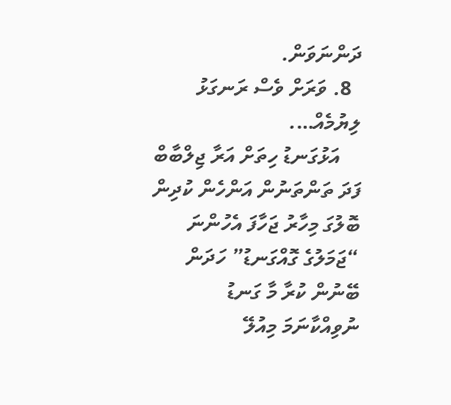ދަންނަވަން.
  8. ވަރަށް ވެސް ރަނގަޅު ލިޔުމެއް….
    އަޅުގަނޑު ހިތަށް އަރާ ޖިލްބާބް ފަދަ ތަންތަނުން އަންހެން ކުދިން ބޮލުގަ މިހާރު ޖަހާފަ އެހުންނަ “ޖަމަލުގެ ގޮއްގަނޑު” ހަދަން ބޭނުން ކުރާ މާ ގަނޑު ނުވިއްކާނަމަ މިއުލޭ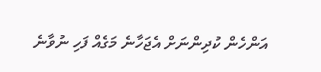އަންހެން ކުދިންނަށް އެޖަހާނެ މަގެއް ފަހި ނުވާނެ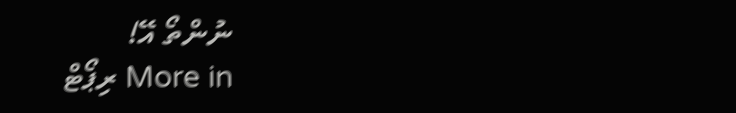ނުންތޯ އޭ!
More in ރިޕޯޓް